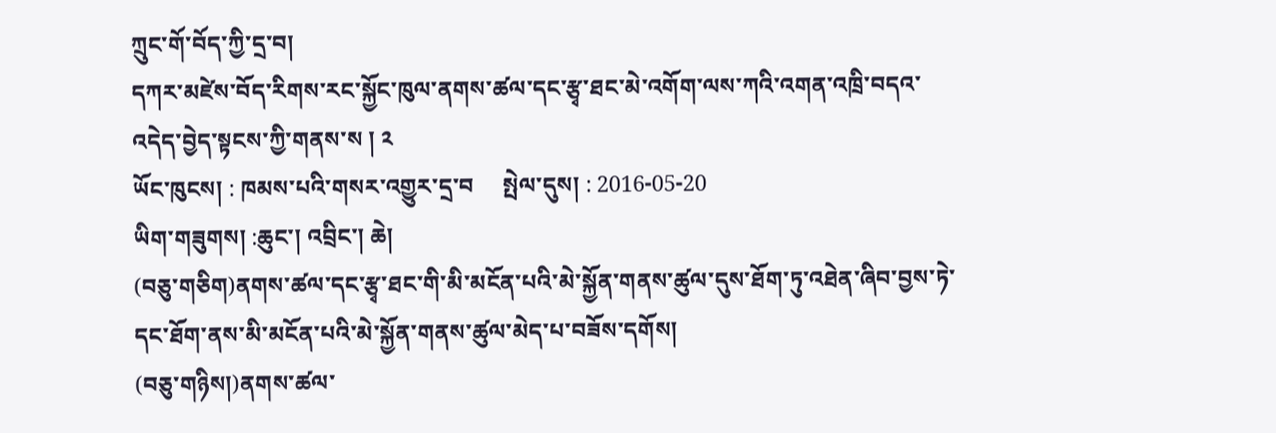ཀྲུང་གོ་བོད་ཀྱི་དྲ་བ།
དཀར་མཛེས་བོད་རིགས་རང་སྐྱོང་ཁུལ་ནགས་ཚལ་དང་རྩྭ་ཐང་མེ་འགོག་ལས་ཀའི་འགན་འཁྲི་བདའ་འདེད་བྱེད་སྟངས་ཀྱི་གནས་ས ། ༢
ཡོང་ཁུངས། : ཁམས་པའི་གསར་འགྱུར་དྲ་བ     སྤེལ་དུས། : 2016-05-20
ཡིག་གཟུགས། :ཆུང་། འབྲིང་། ཆེ།
(བཅུ་གཅིག)ནགས་ཚལ་དང་རྩྭ་ཐང་གི་མི་མངོན་པའི་མེ་སྐྱོན་གནས་ཚུལ་དུས་ཐོག་ཏུ་འཐེན་ཞིབ་བྱས་ཏེ་དང་ཐོག་ནས་མི་མངོན་པའི་མེ་སྐྱོན་གནས་ཚུལ་མེད་པ་བཟོས་དགོས།
(བཅུ་གཉིས།)ནགས་ཚལ་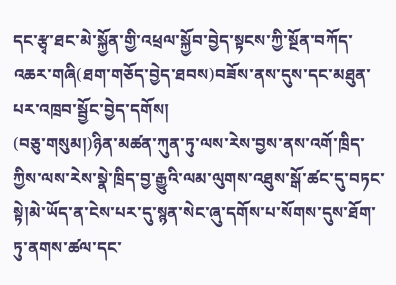དང་རྩྭ་ཐང་མེ་སྐྱོན་གྱི་འཕྲལ་སྐྱོབ་བྱེད་སྟངས་ཀྱི་སྔོན་བཀོད་འཆར་གཞི(ཐག་གཅོད་བྱེད་ཐབས)བཟོས་ནས་དུས་དང་མཐུན་པར་འཁྲབ་སྦྱོང་བྱེད་དགོས།
(བཅུ་གསུམ།)ཉིན་མཚན་ཀུན་ཏུ་ལས་རེས་བྱས་ནས་འགོ་ཁྲིད་ཀྱིས་ལས་རེས་སྣེ་ཁྲིད་བྱ་རྒྱུའི་ལམ་ལུགས་འཐུས་སྒོ་ཚང་དུ་བཏང་སྟེ།མེ་ཡོད་ན་ངེས་པར་དུ་སྙན་སེང་ཞུ་དགོས་པ་སོགས་དུས་ཐོག་ཏུ་ནགས་ཚལ་དང་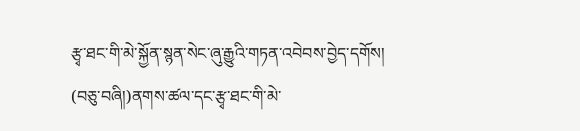རྩྭ་ཐང་གི་མེ་སྐྱོན་སྙན་སེང་ཞུ་རྒྱུའི་གཏན་འབེབས་བྱེད་དགོས།
(བཅུ་བཞི།)ནགས་ཚལ་དང་རྩྭ་ཐང་གི་མེ་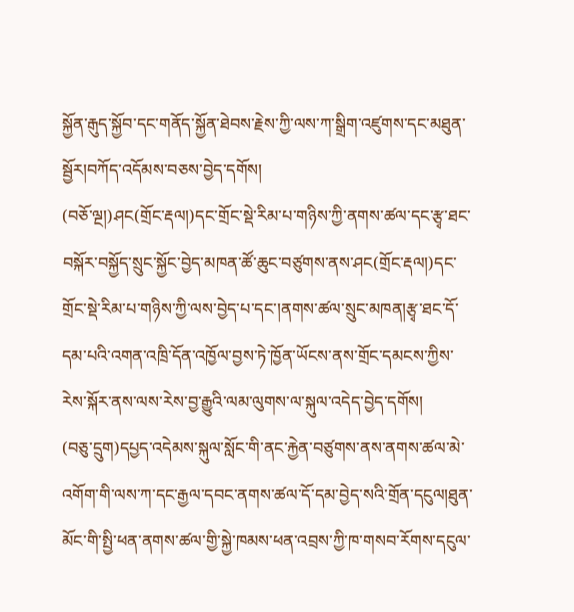སྐྱོན་རྒུད་སྐྱོབ་དང་གནོད་སྐྱོན་ཐེབས་རྗེས་ཀྱི་ལས་ཀ་སྒྲིག་འཛུགས་དང་མཐུན་སྦྱོར།བཀོད་འདོམས་བཅས་བྱེད་དགོས།
(བཅོ་ལྔ།)ཤང(གྲོང་རྡལ།)དང་གྲོང་སྡེ་རིམ་པ་གཉིས་ཀྱི་ནགས་ཚལ་དང་རྩྭ་ཐང་བསྐོར་བསྐྱོད་སྲུང་སྐྱོང་བྱེད་མཁན་ཚོ་ཆུང་བཙུགས་ནས་ཤང(གྲོང་རྡལ།)དང་གྲོང་སྡེ་རིམ་པ་གཉིས་ཀྱི་ལས་བྱེད་པ་དང་།ནགས་ཚལ་སྲུང་མཁན།རྩྭ་ཐང་དོ་དམ་པའི་འགན་འཁྲི་དོན་འཁྱོལ་བྱས་ཏེ་ཁྱོན་ཡོངས་ནས་གྲོང་དམངས་ཀྱིས་རེས་སྐོར་ནས་ལས་རེས་བྱ་རྒྱུའི་ལམ་ལུགས་ལ་སྐུལ་འདེད་བྱེད་དགོས།
(བཅུ་དྲུག)དཔྱད་འདེམས་སྐུལ་སློང་གི་ནང་རྐྱེན་བཙུགས་ནས་ནགས་ཚལ་མེ་འགོག་གི་ལས་ཀ་དང་རྒྱལ་དབང་ནགས་ཚལ་དོ་དམ་བྱེད་སའི་གྲོན་དངུལ།ཐུན་མོང་གི་སྤྱི་ཕན་ནགས་ཚལ་གྱི་སྐྱེ་ཁམས་ཕན་འབྲས་ཀྱི་ཁ་གསབ་རོགས་དངུལ་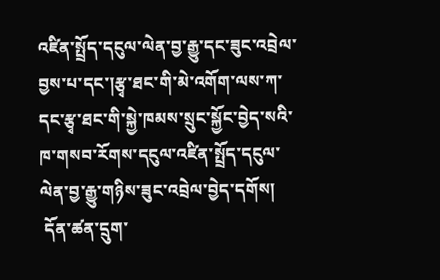འཛིན་སྤྲོད་དངུལ་ལེན་བྱ་རྒྱུ་དང་ཟུང་འབྲེལ་བྱས་པ་དང་།རྩྭ་ཐང་གི་མེ་འགོག་ལས་ཀ་དང་རྩྭ་ཐང་གི་སྐྱེ་ཁམས་སྲུང་སྐྱོང་བྱེད་སའི་ཁ་གསབ་རོགས་དངུལ་འཛིན་སྤྲོད་དངུལ་ལེན་བྱ་རྒྱུ་གཉིས་ཟུང་འབྲེལ་བྱེད་དགོས།
 དོན་ཚན་དྲུག་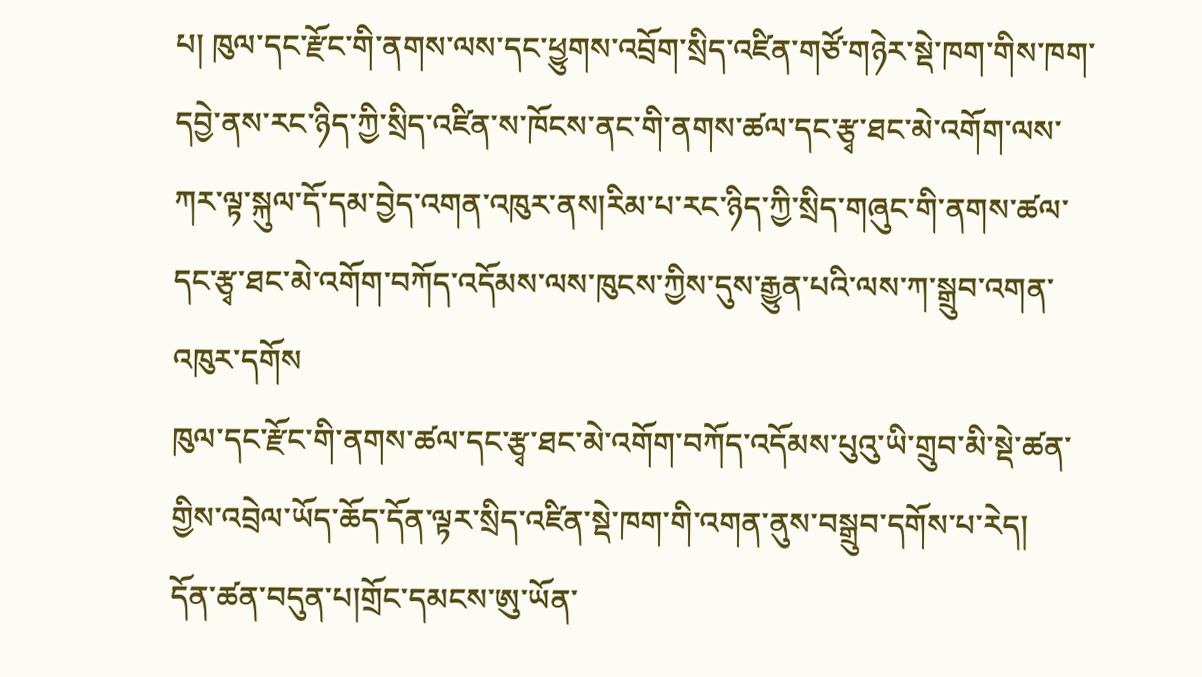པ། ཁུལ་དང་རྫོང་གི་ནགས་ལས་དང་ཕྱུགས་འབྲོག་སྲིད་འཛིན་གཙོ་གཉེར་སྡེ་ཁག་གིས་ཁག་དབྱེ་ནས་རང་ཉིད་ཀྱི་སྲིད་འཛིན་ས་ཁོངས་ནང་གི་ནགས་ཚལ་དང་རྩྭ་ཐང་མེ་འགོག་ལས་ཀར་ལྟ་སྐུལ་དོ་དམ་བྱེད་འགན་འཁུར་ནས།རིམ་པ་རང་ཉིད་ཀྱི་སྲིད་གཞུང་གི་ནགས་ཚལ་དང་རྩྭ་ཐང་མེ་འགོག་བཀོད་འདོམས་ལས་ཁུངས་ཀྱིས་དུས་རྒྱུན་པའི་ལས་ཀ་སྒྲུབ་འགན་འཁུར་དགོས
ཁུལ་དང་རྫོང་གི་ནགས་ཚལ་དང་རྩྭ་ཐང་མེ་འགོག་བཀོད་འདོམས་པུའུ་ཡི་གྲུབ་མི་སྡེ་ཚན་གྱིས་འབྲེལ་ཡོད་ཆོད་དོན་ལྟར་སྲིད་འཛིན་སྡེ་ཁག་གི་འགན་ནུས་བསྒྲུབ་དགོས་པ་རེད།
དོན་ཚན་བདུན་པ།གྲོང་དམངས་ཨུ་ཡོན་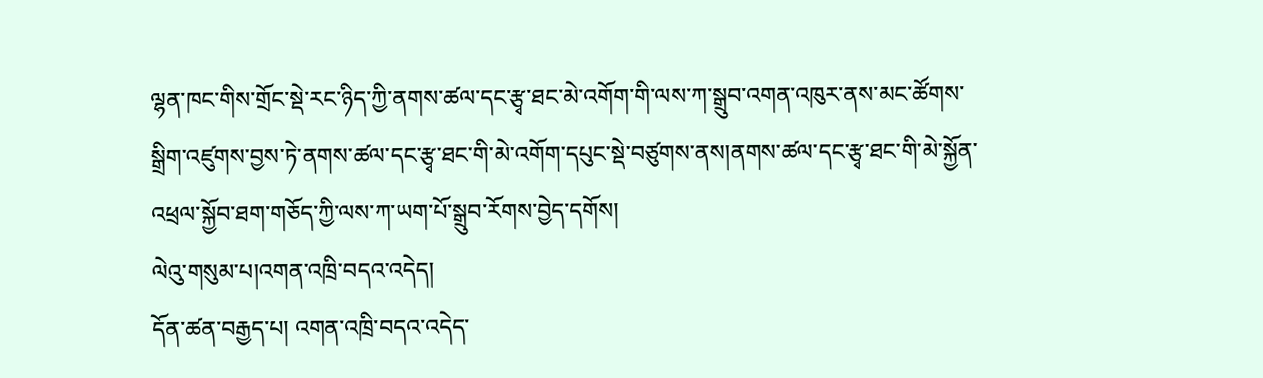ལྷན་ཁང་གིས་གྲོང་སྡེ་རང་ཉིད་ཀྱི་ནགས་ཚལ་དང་རྩྭ་ཐང་མེ་འགོག་གི་ལས་ཀ་སྒྲུབ་འགན་འཁུར་ནས་མང་ཚོགས་སྒྲིག་འཛུགས་བྱས་ཏེ་ནགས་ཚལ་དང་རྩྭ་ཐང་གི་མེ་འགོག་དཔུང་སྡེ་བཙུགས་ནས།ནགས་ཚལ་དང་རྩྭ་ཐང་གི་མེ་སྐྱོན་འཕྲལ་སྐྱོབ་ཐག་གཅོད་ཀྱི་ལས་ཀ་ཡག་པོ་སྒྲུབ་རོགས་བྱེད་དགོས།
ལེའུ་གསུམ་པ།འགན་འཁྲི་བདའ་འདེད།
དོན་ཚན་བརྒྱད་པ། འགན་འཁྲི་བདའ་འདེད་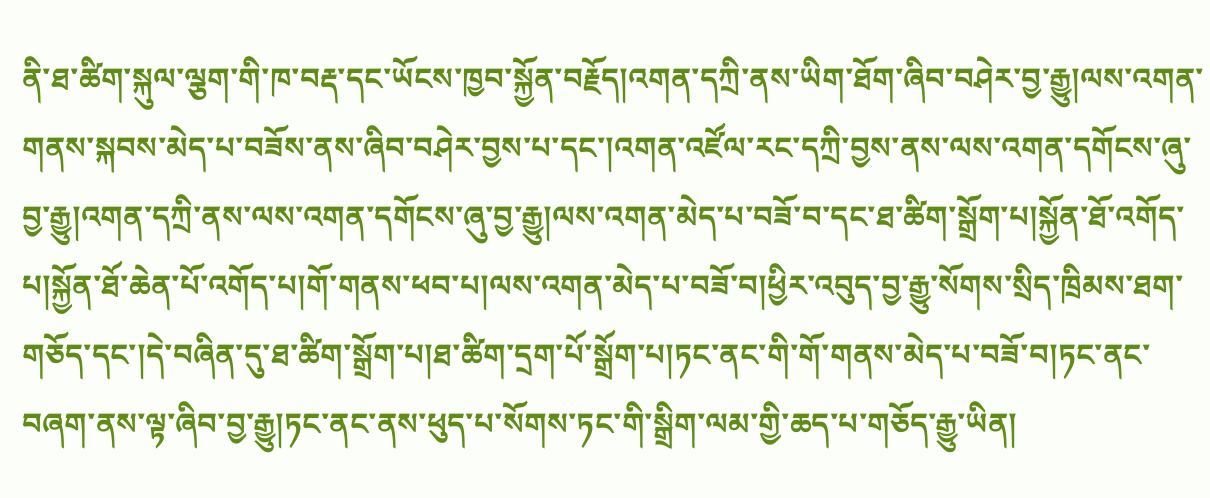ནི་ཐ་ཚིག་སྐུལ་ལྕག་གི་ཁ་བརྡ་དང་ཡོངས་ཁྱབ་སྐྱོན་བརྗོད།འགན་དཀྲི་ནས་ཡིག་ཐོག་ཞིབ་བཤེར་བྱ་རྒྱུ།ལས་འགན་གནས་སྐབས་མེད་པ་བཟོས་ནས་ཞིབ་བཤེར་བྱས་པ་དང་།འགན་འཛོལ་རང་དཀྲི་བྱས་ནས་ལས་འགན་དགོངས་ཞུ་བྱ་རྒྱུ།འགན་དཀྲི་ནས་ལས་འགན་དགོངས་ཞུ་བྱ་རྒྱུ།ལས་འགན་མེད་པ་བཟོ་བ་དང་ཐ་ཚིག་སྒྲོག་པ།སྐྱོན་ཐོ་འགོད་པ།སྐྱོན་ཐོ་ཆེན་པོ་འགོད་པ།གོ་གནས་ཕབ་པ།ལས་འགན་མེད་པ་བཟོ་བ།ཕྱིར་འབུད་བྱ་རྒྱུ་སོགས་སྲིད་ཁྲིམས་ཐག་གཅོད་དང་།དེ་བཞིན་དུ་ཐ་ཚིག་སྒྲོག་པ།ཐ་ཚིག་དྲག་པོ་སྒྲོག་པ།ཏང་ནང་གི་གོ་གནས་མེད་པ་བཟོ་བ།ཏང་ནང་བཞག་ནས་ལྟ་ཞིབ་བྱ་རྒྱུ།ཏང་ནང་ནས་ཕུད་པ་སོགས་ཏང་གི་སྒྲིག་ལམ་གྱི་ཆད་པ་གཅོད་རྒྱུ་ཡིན།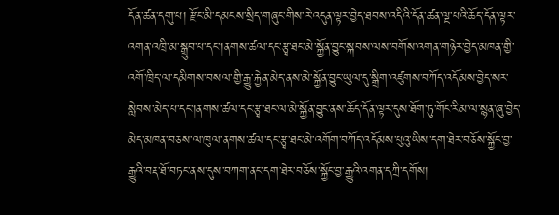དོན་ཚན་དགུ་པ། རྫོང་མི་དམངས་སྲིད་གཞུང་གིས་རེ་འདུན་ལྟར་བྱེད་ཐབས་འདིའི་དོན་ཚན་ལྔ་པའི་ཆོད་དོན་ལྟར་འགན་འཁྲི་མ་སྒྲུབ་པ་དང་།ནགས་ཚལ་དང་རྩྭ་ཐང་མེ་སྐྱོན་བྱུང་སྐབས་ལས་བགོས་འགན་གཉེར་བྱེད་མཁན་གྱི་འགོ་ཁྲིད་ལ་དམིགས་བསལ་གྱི་རྒྱུ་རྐྱེན་མེད་ནས་མེ་སྐྱོན་བྱུང་ཡུལ་དུ་སྒྲིག་འཛུགས་བཀོད་འདོམས་བྱེད་སར་སླེབས་མེད་པ་དང་།ནགས་ཚལ་དང་རྩྭ་ཐང་ལ་མེ་སྐྱོན་བྱུང་ནས་ཆོད་དོན་ལྟར་དུས་ཐོག་ཏུ་གོང་རིམ་ལ་སྙན་ཞུ་བྱེད་མེད་མཁན་བཅས་ལ་ཁུལ་ནགས་ཚལ་དང་རྩྭ་ཐང་མེ་འགོག་བཀོད་འདོམས་པུའུ་ཡིས་དག་ཐེར་བཅོས་སྐྱོང་བྱ་རྒྱུའི་བརྡ་ཐོ་བཏང་ནས་དུས་བཀག་ནང་དག་ཐེར་བཅོས་སྐྱོང་བྱ་རྒྱུའི་འགན་དཀྲི་དགོས།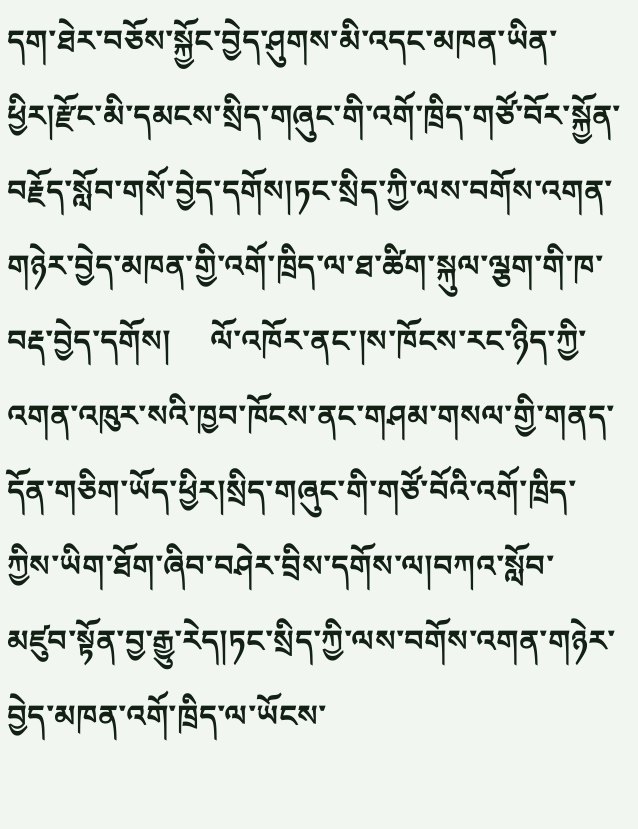དག་ཐེར་བཅོས་སྐྱོང་བྱེད་ཤུགས་མི་འདང་མཁན་ཡིན་ཕྱིར།རྫོང་མི་དམངས་སྲིད་གཞུང་གི་འགོ་ཁྲིད་གཙོ་བོར་སྐྱོན་བརྗོད་སློབ་གསོ་བྱེད་དགོས།ཏང་སྲིད་ཀྱི་ལས་བགོས་འགན་གཉེར་བྱེད་མཁན་གྱི་འགོ་ཁྲིད་ལ་ཐ་ཚིག་སྐུལ་ལྕག་གི་ཁ་བརྡ་བྱེད་དགོས།     ལོ་འཁོར་ནང་།ས་ཁོངས་རང་ཉིད་ཀྱི་འགན་འཁུར་སའི་ཁྱབ་ཁོངས་ནང་གཤམ་གསལ་གྱི་གནད་དོན་གཅིག་ཡོད་ཕྱིར།སྲིད་གཞུང་གི་གཙོ་བོའི་འགོ་ཁྲིད་ཀྱིས་ཡིག་ཐོག་ཞིབ་བཤེར་བྲིས་དགོས་ལ།བཀའ་སློབ་མཛུབ་སྟོན་བྱ་རྒྱུ་རེད།ཏང་སྲིད་ཀྱི་ལས་བགོས་འགན་གཉེར་བྱེད་མཁན་འགོ་ཁྲིད་ལ་ཡོངས་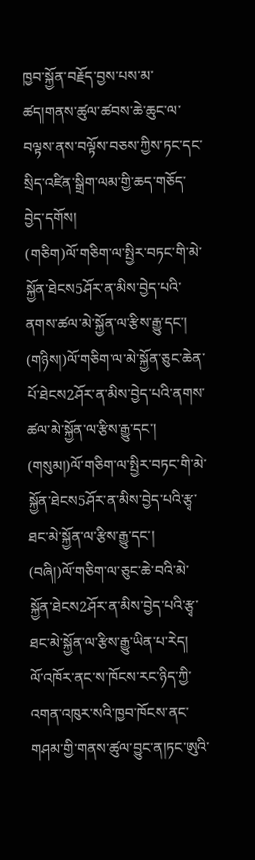ཁྱབ་སྐྱོན་བརྗོད་བྱས་པས་མ་ཚད།གནས་ཚུལ་ཚབས་ཆེ་ཆུང་ལ་བལྟས་ནས་བལྟོས་བཅས་ཀྱིས་ཏང་དང་སྲིད་འཛིན་སྒྲིག་ལམ་གྱི་ཆད་གཅོད་བྱེད་དགོས།
(གཅིག)ལོ་གཅིག་ལ་སྤྱིར་བཏང་གི་མེ་སྐྱོན་ཐེངས5ཤོར་ན་མིས་བྱེད་པའི་ནགས་ཚལ་མེ་སྐྱོན་ལ་རྩིས་རྒྱུ་དང་།
(གཉིས།)ལོ་གཅིག་ལ་མེ་སྐྱོན་ཅུང་ཆེན་པོ་ཐེངས2ཤོར་ན་མིས་བྱེད་པའི་ནགས་ཚལ་མེ་སྐྱོན་ལ་རྩིས་རྒྱུ་དང་།
(གསུམ།)ལོ་གཅིག་ལ་སྤྱིར་བཏང་གི་མེ་སྐྱོན་ཐེངས5ཤོར་ན་མིས་བྱེད་པའི་རྩྭ་ཐང་མེ་སྐྱོན་ལ་རྩིས་རྒྱུ་དང་།
(བཞི།)ལོ་གཅིག་ལ་ཅུང་ཆེ་བའི་མེ་སྐྱོན་ཐེངས2ཤོར་ན་མིས་བྱེད་པའི་རྩྭ་ཐང་མེ་སྐྱོན་ལ་རྩིས་རྒྱུ་ཡིན་པ་རེད།     ལོ་འཁོར་ནང་ས་ཁོངས་རང་ཉིད་ཀྱི་འགན་འཁུར་སའི་ཁྱབ་ཁོངས་ནང་གཤམ་གྱི་གནས་ཚུལ་བྱུང་ན།ཏང་ཨུའི་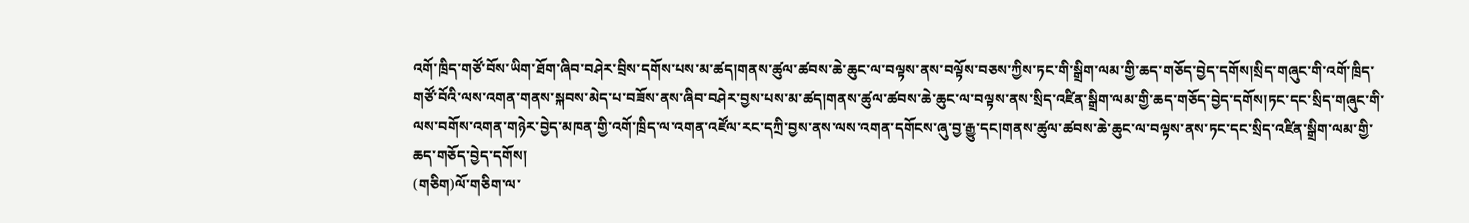འགོ་ཁྲིད་གཙོ་བོས་ཡིག་ཐོག་ཞིབ་བཤེར་བྲིས་དགོས་པས་མ་ཚད།གནས་ཚུལ་ཚབས་ཆེ་ཆུང་ལ་བལྟས་ནས་བལྟོས་བཅས་ཀྱིས་ཏང་གི་སྒྲིག་ལམ་གྱི་ཆད་གཅོད་བྱེད་དགོས།སྲིད་གཞུང་གི་འགོ་ཁྲིད་གཙོ་བོའི་ལས་འགན་གནས་སྐབས་མེད་པ་བཟོས་ནས་ཞིབ་བཤེར་བྱས་པས་མ་ཚད།གནས་ཚུལ་ཚབས་ཆེ་ཆུང་ལ་བལྟས་ནས་སྲིད་འཛིན་སྒྲིག་ལམ་གྱི་ཆད་གཅོད་བྱེད་དགོས།ཏང་དང་སྲིད་གཞུང་གི་ལས་བགོས་འགན་གཉེར་བྱེད་མཁན་གྱི་འགོ་ཁྲིད་ལ་འགན་འཛོལ་རང་དཀྲི་བྱས་ནས་ལས་འགན་དགོངས་ཞུ་བྱ་རྒྱུ་དང།གནས་ཚུལ་ཚབས་ཆེ་ཆུང་ལ་བལྟས་ནས་ཏང་དང་སྲིད་འཛིན་སྒྲིག་ལམ་གྱི་ཆད་གཅོད་བྱེད་དགོས།
(གཅིག)ལོ་གཅིག་ལ་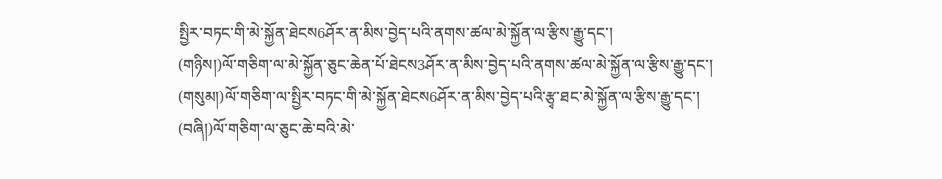སྤྱིར་བཏང་གི་མེ་སྐྱོན་ཐེངས6ཤོར་ན་མིས་བྱེད་པའི་ནགས་ཚལ་མེ་སྐྱོན་ལ་རྩིས་རྒྱུ་དང་།
(གཉིས།)ལོ་གཅིག་ལ་མེ་སྐྱོན་ཅུང་ཆེན་པོ་ཐེངས3ཤོར་ན་མིས་བྱེད་པའི་ནགས་ཚལ་མེ་སྐྱོན་ལ་རྩིས་རྒྱུ་དང་།
(གསུམ།)ལོ་གཅིག་ལ་སྤྱིར་བཏང་གི་མེ་སྐྱོན་ཐེངས6ཤོར་ན་མིས་བྱེད་པའི་རྩྭ་ཐང་མེ་སྐྱོན་ལ་རྩིས་རྒྱུ་དང་།
(བཞི།)ལོ་གཅིག་ལ་ཅུང་ཆེ་བའི་མེ་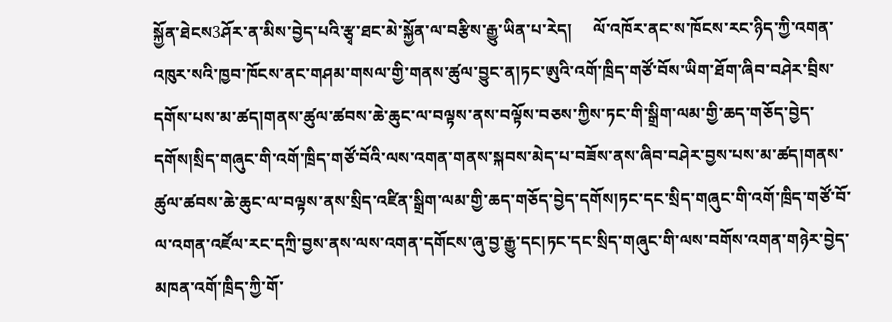སྐྱོན་ཐེངས3ཤོར་ན་མིས་བྱེད་པའི་རྩྭ་ཐང་མེ་སྐྱོན་ལ་བརྩིས་རྒྱུ་ཡིན་པ་རེད།     ལོ་འཁོར་ནང་ས་ཁོངས་རང་ཉིད་ཀྱི་འགན་འཁུར་སའི་ཁྱབ་ཁོངས་ནང་གཤམ་གསལ་གྱི་གནས་ཚུལ་བྱུང་ན།ཏང་ཨུའི་འགོ་ཁྲིད་གཙོ་བོས་ཡིག་ཐོག་ཞིབ་བཤེར་བྲིས་དགོས་པས་མ་ཚད།གནས་ཚུལ་ཚབས་ཆེ་ཆུང་ལ་བལྟས་ནས་བལྟོས་བཅས་ཀྱིས་ཏང་གི་སྒྲིག་ལམ་གྱི་ཆད་གཅོད་བྱེད་དགོས།སྲིད་གཞུང་གི་འགོ་ཁྲིད་གཙོ་བོའི་ལས་འགན་གནས་སྐབས་མེད་པ་བཟོས་ནས་ཞིབ་བཤེར་བྱས་པས་མ་ཚད།གནས་ཚུལ་ཚབས་ཆེ་ཆུང་ལ་བལྟས་ནས་སྲིད་འཛིན་སྒྲིག་ལམ་གྱི་ཆད་གཅོད་བྱེད་དགོས།ཏང་དང་སྲིད་གཞུང་གི་འགོ་ཁྲིད་གཙོ་བོ་ལ་འགན་འཛོལ་རང་དཀྲི་བྱས་ནས་ལས་འགན་དགོངས་ཞུ་བྱ་རྒྱུ་དང།ཏང་དང་སྲིད་གཞུང་གི་ལས་བགོས་འགན་གཉེར་བྱེད་མཁན་འགོ་ཁྲིད་ཀྱི་གོ་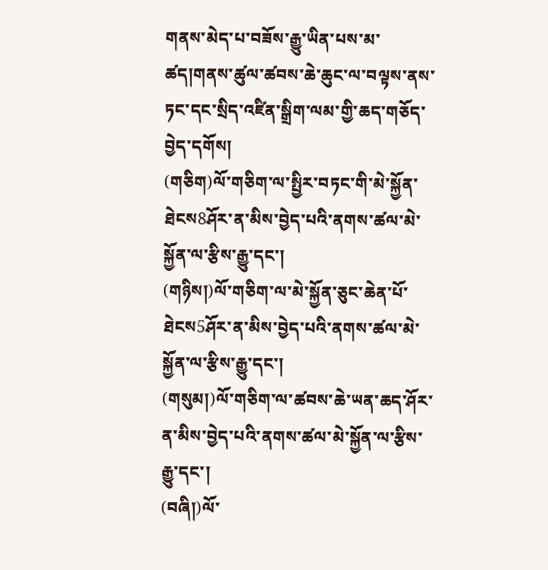གནས་མེད་པ་བཟོས་རྒྱུ་ཡིན་པས་མ་ཚད།གནས་ཚུལ་ཚབས་ཆེ་ཆུང་ལ་བལྟས་ནས་ཏང་དང་སྲིད་འཛིན་སྒྲིག་ལམ་གྱི་ཆད་གཅོད་བྱེད་དགོས།
(གཅིག)ལོ་གཅིག་ལ་སྤྱིར་བཏང་གི་མེ་སྐྱོན་ཐེངས8ཤོར་ན་མིས་བྱེད་པའི་ནགས་ཚལ་མེ་སྐྱོན་ལ་རྩིས་རྒྱུ་དང་།
(གཉིས།)ལོ་གཅིག་ལ་མེ་སྐྱོན་ཅུང་ཆེན་པོ་ཐེངས5ཤོར་ན་མིས་བྱེད་པའི་ནགས་ཚལ་མེ་སྐྱོན་ལ་རྩིས་རྒྱུ་དང་།
(གསུམ།)ལོ་གཅིག་ལ་ཚབས་ཆེ་ཡན་ཆད་ཤོར་ན་མིས་བྱེད་པའི་ནགས་ཚལ་མེ་སྐྱོན་ལ་རྩིས་རྒྱུ་དང་།
(བཞི།)ལོ་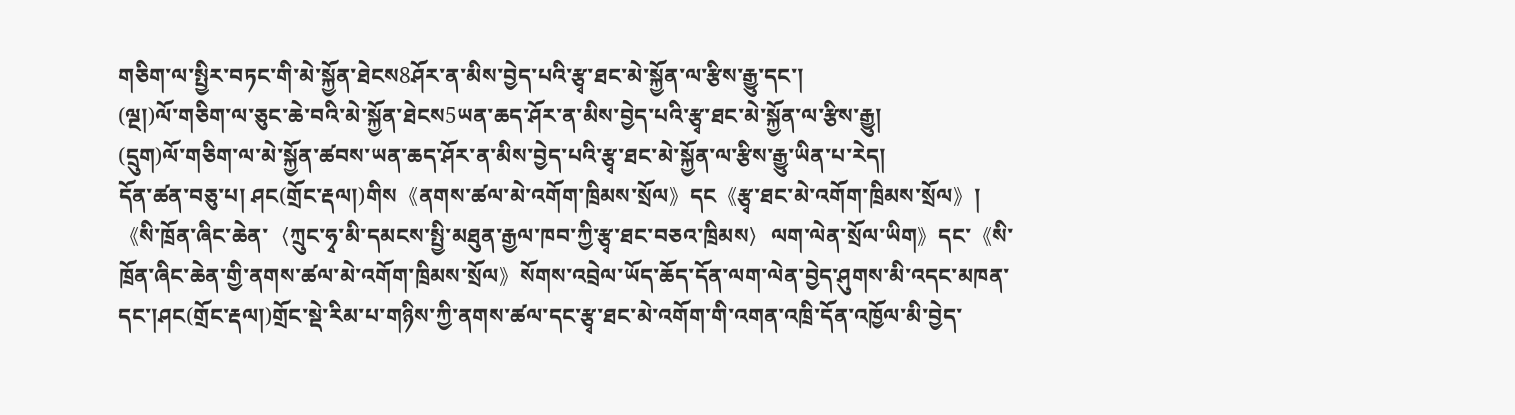གཅིག་ལ་སྤྱིར་བཏང་གི་མེ་སྐྱོན་ཐེངས8ཤོར་ན་མིས་བྱེད་པའི་རྩྭ་ཐང་མེ་སྐྱོན་ལ་རྩིས་རྒྱུ་དང་།
(ལྔ།)ལོ་གཅིག་ལ་ཅུང་ཆེ་བའི་མེ་སྐྱོན་ཐེངས5ཡན་ཆད་ཤོར་ན་མིས་བྱེད་པའི་རྩྭ་ཐང་མེ་སྐྱོན་ལ་རྩིས་རྒྱུ།
(དྲུག)ལོ་གཅིག་ལ་མེ་སྐྱོན་ཚབས་ཡན་ཆད་ཤོར་ན་མིས་བྱེད་པའི་རྩྭ་ཐང་མེ་སྐྱོན་ལ་རྩིས་རྒྱུ་ཡིན་པ་རེད།
དོན་ཚན་བཅུ་པ། ཤང(གྲོང་རྡལ།)གིས《ནགས་ཚལ་མེ་འགོག་ཁྲིམས་སྲོལ》དང《རྩྭ་ཐང་མེ་འགོག་ཁྲིམས་སྲོལ》།《སི་ཁྲོན་ཞིང་ཆེན་〈ཀྲུང་ཧྭ་མི་དམངས་སྤྱི་མཐུན་རྒྱལ་ཁབ་ཀྱི་རྩྭ་ཐང་བཅའ་ཁྲིམས〉ལག་ལེན་སྲོལ་ཡིག》དང་《སི་ཁྲོན་ཞིང་ཆེན་གྱི་ནགས་ཚལ་མེ་འགོག་ཁྲིམས་སྲོལ》སོགས་འབྲེལ་ཡོད་ཆོད་དོན་ལག་ལེན་བྱེད་ཤུགས་མི་འདང་མཁན་དང་།ཤང(གྲོང་རྡལ།)གྲོང་སྡེ་རིམ་པ་གཉིས་ཀྱི་ནགས་ཚལ་དང་རྩྭ་ཐང་མེ་འགོག་གི་འགན་འཁྲི་དོན་འཁྱོལ་མི་བྱེད་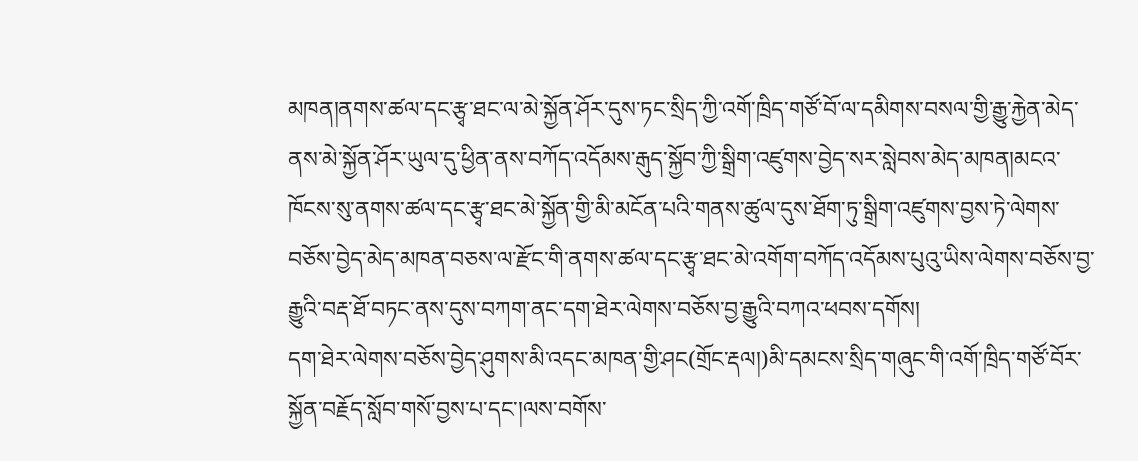མཁན།ནགས་ཚལ་དང་རྩྭ་ཐང་ལ་མེ་སྐྱོན་ཤོར་དུས་ཏང་སྲིད་ཀྱི་འགོ་ཁྲིད་གཙོ་བོ་ལ་དམིགས་བསལ་གྱི་རྒྱུ་རྐྱེན་མེད་ནས་མེ་སྐྱོན་ཤོར་ཡུལ་དུ་ཕྱིན་ནས་བཀོད་འདོམས་རྒུད་སྐྱོབ་ཀྱི་སྒྲིག་འཛུགས་བྱེད་སར་སླེབས་མེད་མཁན།མངའ་ཁོངས་སུ་ནགས་ཚལ་དང་རྩྭ་ཐང་མེ་སྐྱོན་གྱི་མི་མངོན་པའི་གནས་ཚུལ་དུས་ཐོག་ཏུ་སྒྲིག་འཛུགས་བྱས་ཏེ་ལེགས་བཅོས་བྱེད་མེད་མཁན་བཅས་ལ་རྫོང་གི་ནགས་ཚལ་དང་རྩྭ་ཐང་མེ་འགོག་བཀོད་འདོམས་པུའུ་ཡིས་ལེགས་བཅོས་བྱ་རྒྱུའི་བརྡ་ཐོ་བཏང་ནས་དུས་བཀག་ནང་དག་ཐེར་ལེགས་བཅོས་བྱ་རྒྱུའི་བཀའ་ཕབས་དགོས།
དག་ཐེར་ལེགས་བཅོས་བྱེད་ཤུགས་མི་འདང་མཁན་གྱི་ཤང(གྲོང་རྡལ།)མི་དམངས་སྲིད་གཞུང་གི་འགོ་ཁྲིད་གཙོ་བོར་སྐྱོན་བརྗོད་སློབ་གསོ་བྱས་པ་དང་།ལས་བགོས་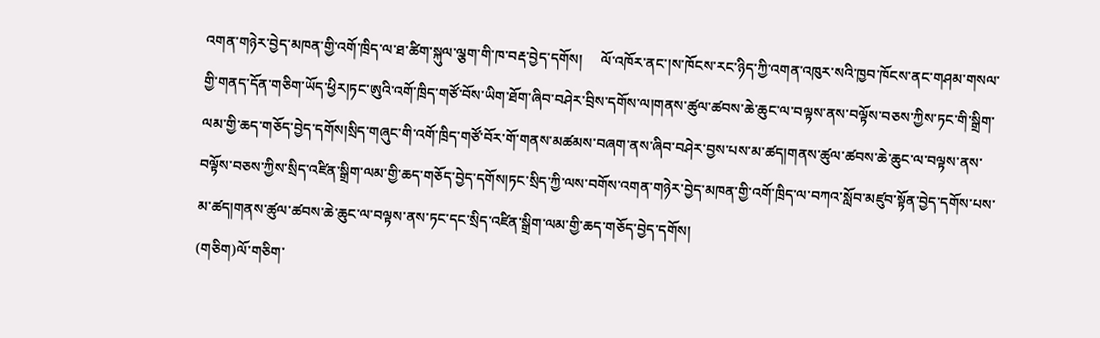འགན་གཉེར་བྱེད་མཁན་གྱི་འགོ་ཁྲིད་ལ་ཐ་ཚིག་སྐུལ་ལྕག་གི་ཁ་བརྡ་བྱེད་དགོས།     ལོ་འཁོར་ནང་།ས་ཁོངས་རང་ཉིད་ཀྱི་འགན་འཁུར་སའི་ཁྱབ་ཁོངས་ནང་གཤམ་གསལ་གྱི་གནད་དོན་གཅིག་ཡོད་ཕྱིར།ཏང་ཨུའི་འགོ་ཁྲིད་གཙོ་བོས་ཡིག་ཐོག་ཞིབ་བཤེར་བྲིས་དགོས་ལ།གནས་ཚུལ་ཚབས་ཆེ་ཆུང་ལ་བལྟས་ནས་བལྟོས་བཅས་ཀྱིས་ཏང་གི་སྒྲིག་ལམ་གྱི་ཆད་གཅོད་བྱེད་དགོས།སྲིད་གཞུང་གི་འགོ་ཁྲིད་གཙོ་བོར་གོ་གནས་མཚམས་བཞག་ནས་ཞིབ་བཤེར་བྱས་པས་མ་ཚད།གནས་ཚུལ་ཚབས་ཆེ་ཆུང་ལ་བལྟས་ནས་བལྟོས་བཅས་ཀྱིས་སྲིད་འཛིན་སྒྲིག་ལམ་གྱི་ཆད་གཅོད་བྱེད་དགོས།ཏང་སྲིད་ཀྱི་ལས་བགོས་འགན་གཉེར་བྱེད་མཁན་གྱི་འགོ་ཁྲིད་ལ་བཀའ་སློབ་མཛུབ་སྟོན་བྱེད་དགོས་པས་མ་ཚད།གནས་ཚུལ་ཚབས་ཆེ་ཆུང་ལ་བལྟས་ནས་ཏང་དང་སྲིད་འཛིན་སྒྲིག་ལམ་གྱི་ཆད་གཅོད་བྱེད་དགོས།
(གཅིག)ལོ་གཅིག་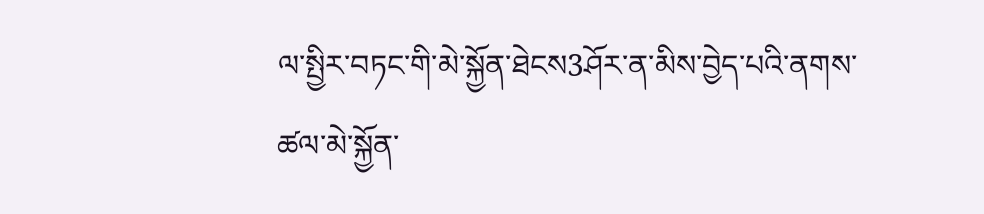ལ་སྤྱིར་བཏང་གི་མེ་སྐྱོན་ཐེངས3ཤོར་ན་མིས་བྱེད་པའི་ནགས་ཚལ་མེ་སྐྱོན་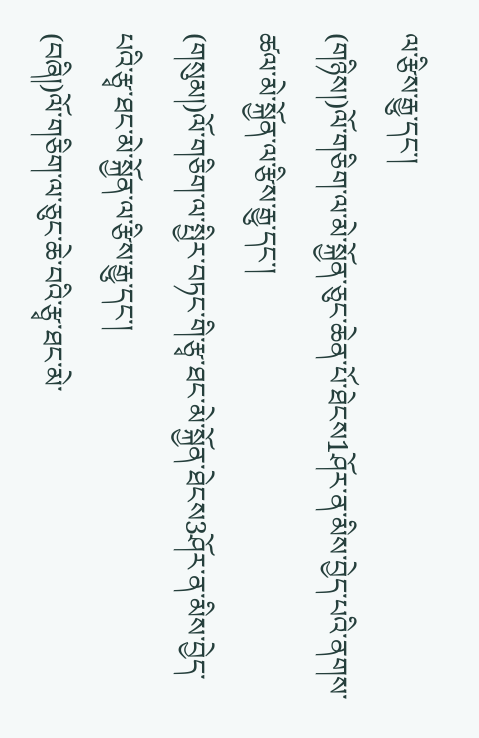ལ་རྩིས་རྒྱུ་དང་།
(གཉིས།)ལོ་གཅིག་ལ་མེ་སྐྱོན་ཅུང་ཆེན་པོ་ཐེངས1ཤོར་ན་མིས་བྱེད་པའི་ནགས་ཚལ་མེ་སྐྱོན་ལ་རྩིས་རྒྱུ་དང་།
(གསུམ།)ལོ་གཅིག་ལ་སྤྱིར་བཏང་གི་རྩྭ་ཐང་མེ་སྐྱོན་ཐེངས3ཤོར་ན་མིས་བྱེད་པའི་རྩྭ་ཐང་མེ་སྐྱོན་ལ་རྩིས་རྒྱུ་དང་།
(བཞི།)ལོ་གཅིག་ལ་ཅུང་ཆེ་བའི་རྩྭ་ཐང་མེ་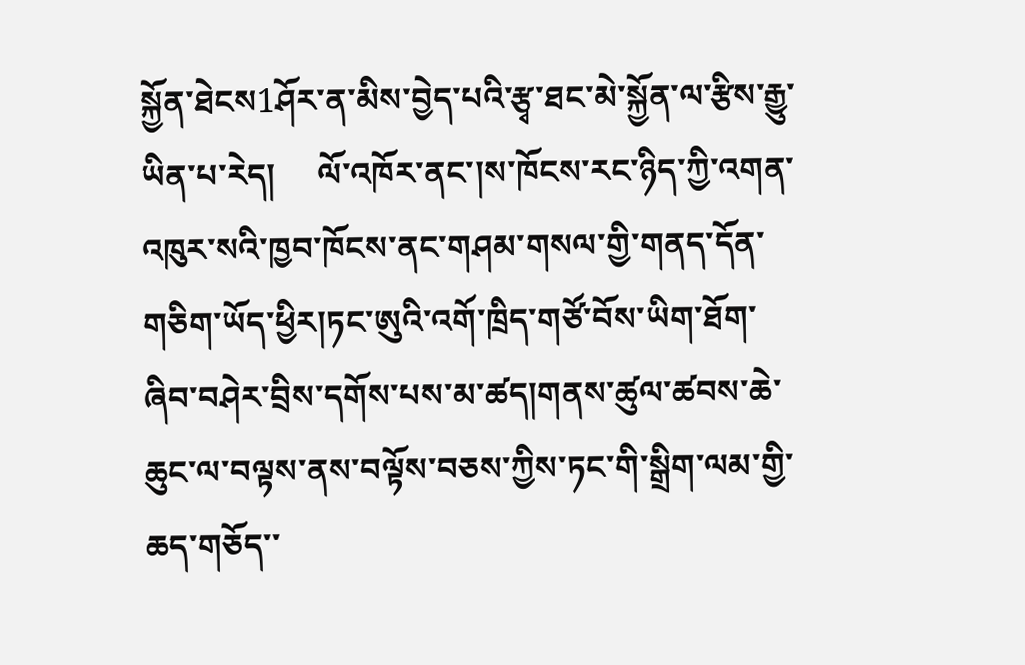སྐྱོན་ཐེངས1ཤོར་ན་མིས་བྱེད་པའི་རྩྭ་ཐང་མེ་སྐྱོན་ལ་རྩིས་རྒྱུ་ཡིན་པ་རེད།     ལོ་འཁོར་ནང་།ས་ཁོངས་རང་ཉིད་ཀྱི་འགན་འཁུར་སའི་ཁྱབ་ཁོངས་ནང་གཤམ་གསལ་གྱི་གནད་དོན་གཅིག་ཡོད་ཕྱིར།ཏང་ཨུའི་འགོ་ཁྲིད་གཙོ་བོས་ཡིག་ཐོག་ཞིབ་བཤེར་བྲིས་དགོས་པས་མ་ཚད།གནས་ཚུལ་ཚབས་ཆེ་ཆུང་ལ་བལྟས་ནས་བལྟོས་བཅས་ཀྱིས་ཏང་གི་སྒྲིག་ལམ་གྱི་ཆད་གཅོད་་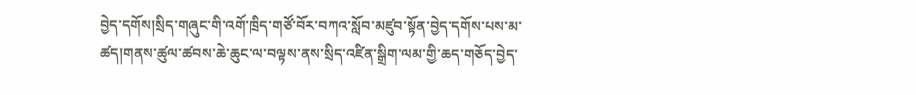བྱེད་དགོས།སྲིད་གཞུང་གི་འགོ་ཁྲིད་གཙོ་བོར་བཀའ་སློབ་མཛུབ་སྟོན་བྱེད་དགོས་པས་མ་ཚད།གནས་ཚུལ་ཚབས་ཆེ་ཆུང་ལ་བལྟས་ནས་སྲིད་འཛིན་སྒྲིག་ལམ་གྱི་ཆད་གཅོད་བྱེད་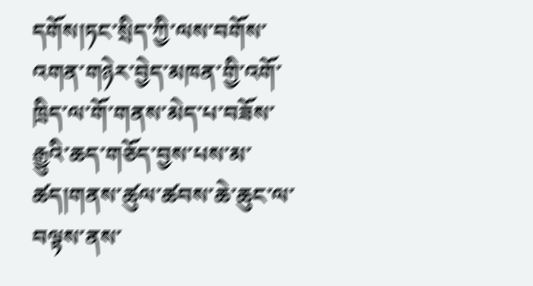དགོས།ཏང་སྲིད་ཀྱི་ལས་བགོས་འགན་གཉེར་བྱེད་མཁན་གྱི་འགོ་ཁྲིད་ལ་གོ་གནས་མེད་པ་བཟོས་རྒྱུའི་ཆད་གཅོད་བྱས་པས་མ་ཚད།གནས་ཚུལ་ཚབས་ཆེ་ཆུང་ལ་བལྟས་ནས་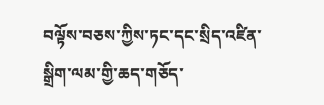བལྟོས་བཅས་ཀྱིས་ཏང་དང་སྲིད་འཛིན་སྒྲིག་ལམ་གྱི་ཆད་གཅོད་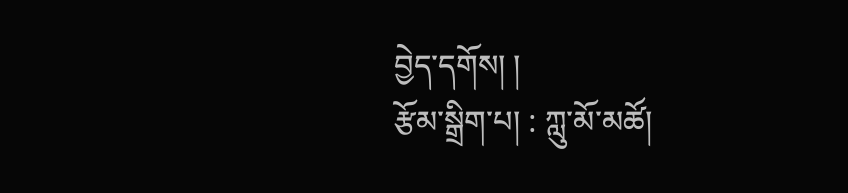བྱེད་དགོས། །
རྩོམ་སྒྲིག་པ། : ཀླུ་མོ་མཚོ།